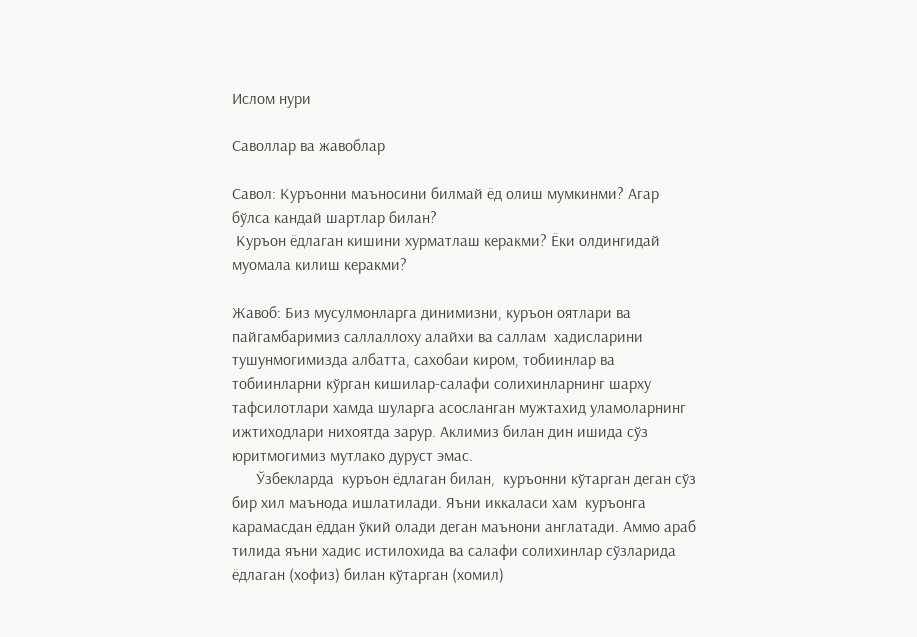Ислом нури

Саволлар ва жавоблар

Савол: Куръонни маъносини билмай ёд олиш мумкинми? Агар бўлса кандай шартлар билан?
 Куръон ёдлаган кишини хурматлаш керакми? Ёки олдингидай муомала килиш керакми?

Жавоб: Биз мусулмонларга динимизни, куръон оятлари ва пайгамбаримиз саллаллоху алайхи ва саллам  хадисларини тушунмогимизда албатта, сахобаи киром, тобиинлар ва тобиинларни кўрган кишилар-салафи солихинларнинг шарху тафсилотлари хамда шуларга асосланган мужтахид уламоларнинг ижтиходлари нихоятда зарур. Аклимиз билан дин ишида сўз юритмогимиз мутлако дуруст эмас.
      Ўзбекларда  куръон ёдлаган билан,  куръонни кўтарган деган сўз бир хил маънода ишлатилади. Яъни иккаласи хам  куръонга карамасдан ёддан ўкий олади деган маънони англатади. Аммо араб тилида яъни хадис истилохида ва салафи солихинлар сўзларида ёдлаган (хофиз) билан кўтарган (хомил)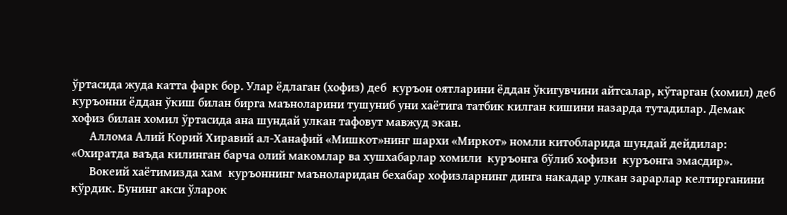ўртасида жуда катта фарк бор. Улар ёдлаган (хофиз) деб  куръон оятларини ёддан ўкигувчини айтсалар, кўтарган (хомил) деб  куръонни ёддан ўкиш билан бирга маъноларини тушуниб уни хаётига татбик килган кишини назарда тутадилар. Демак хофиз билан хомил ўртасида ана шундай улкан тафовут мавжуд экан.
      Аллома Алий Корий Хиравий ал-Ханафий «Мишкот»нинг шархи «Миркот» номли китобларида шундай дейдилар: «Охиратда ваъда килинган барча олий макомлар ва хушхабарлар хомили  куръонга бўлиб хофизи  куръонга эмасдир».
      Вокеий хаётимизда хам  куръоннинг маъноларидан бехабар хофизларнинг динга накадар улкан зарарлар келтирганини кўрдик. Бунинг акси ўларок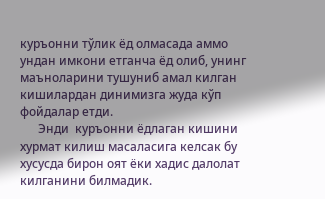куръонни тўлик ёд олмасада аммо ундан имкони етганча ёд олиб, унинг маъноларини тушуниб амал килган кишилардан динимизга жуда кўп фойдалар етди.
      Энди  куръонни ёдлаган кишини хурмат килиш масаласига келсак бу хусусда бирон оят ёки хадис далолат килганини билмадик.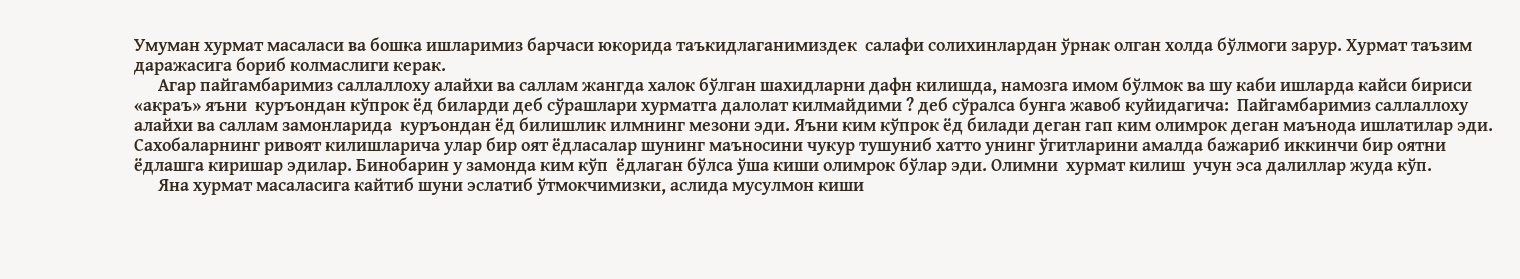Умуман хурмат масаласи ва бошка ишларимиз барчаси юкорида таъкидлаганимиздек  салафи солихинлардан ўрнак олган холда бўлмоги зарур. Хурмат таъзим даражасига бориб колмаслиги керак.
      Агар пайгамбаримиз саллаллоху алайхи ва саллам жангда халок бўлган шахидларни дафн килишда, намозга имом бўлмок ва шу каби ишларда кайси бириси «акраъ» яъни  куръондан кўпрок ёд биларди деб сўрашлари хурматга далолат килмайдими ? деб сўралса бунга жавоб куйидагича:  Пайгамбаримиз саллаллоху алайхи ва саллам замонларида  куръондан ёд билишлик илмнинг мезони эди. Яъни ким кўпрок ёд билади деган гап ким олимрок деган маънода ишлатилар эди. Сахобаларнинг ривоят килишларича улар бир оят ёдласалар шунинг маъносини чукур тушуниб хатто унинг ўгитларини амалда бажариб иккинчи бир оятни ёдлашга киришар эдилар. Бинобарин у замонда ким кўп  ёдлаган бўлса ўша киши олимрок бўлар эди. Олимни  хурмат килиш  учун эса далиллар жуда кўп.
      Яна хурмат масаласига кайтиб шуни эслатиб ўтмокчимизки, аслида мусулмон киши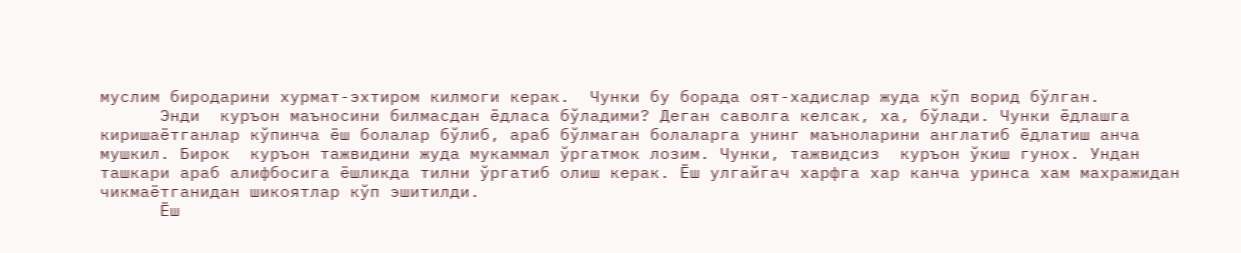муслим биродарини хурмат-эхтиром килмоги керак.  Чунки бу борада оят-хадислар жуда кўп ворид бўлган.
      Энди  куръон маъносини билмасдан ёдласа бўладими? Деган саволга келсак, ха, бўлади. Чунки ёдлашга киришаётганлар кўпинча ёш болалар бўлиб, араб бўлмаган болаларга унинг маъноларини англатиб ёдлатиш анча мушкил. Бирок  куръон тажвидини жуда мукаммал ўргатмок лозим. Чунки, тажвидсиз  куръон ўкиш гунох. Ундан ташкари араб алифбосига ёшликда тилни ўргатиб олиш керак. Ёш улгайгач харфга хар канча уринса хам махражидан чикмаётганидан шикоятлар кўп эшитилди.
      Ёш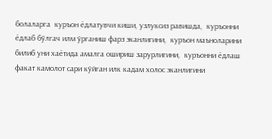болаларга  куръон ёдлатувчи киши, узлуксиз равишда,  куръонни ёдлаб бўлгач илм ўрганиш фарз эканлигини,  куръон маъноларини билиб уни хаётида амалга ошириш зарурлигини,  куръонни ёдлаш факат камолот сари кўйган илк кадам холос эканлигини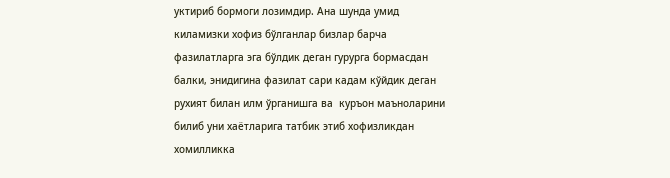уктириб бормоги лозимдир. Ана шунда умид киламизки хофиз бўлганлар бизлар барча фазилатларга эга бўлдик деган гурурга бормасдан балки, энидигина фазилат сари кадам кўйдик деган рухият билан илм ўрганишга ва  куръон маъноларини билиб уни хаётларига татбик этиб хофизликдан хомилликка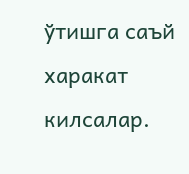ўтишга саъй харакат килсалар.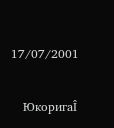17/07/2001

   ЮкоригаÎ